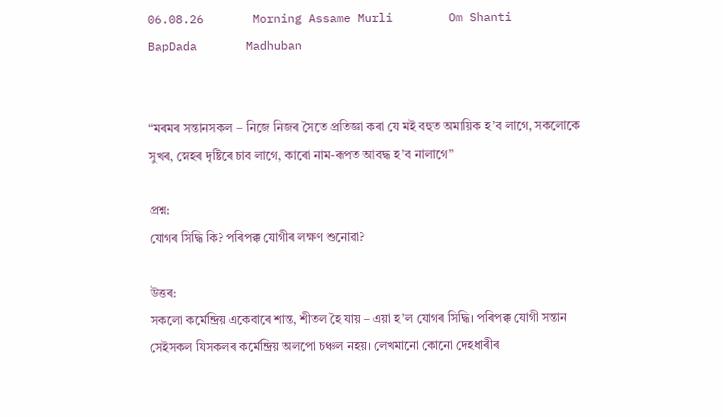06.08.26       Morning Assame Murli        Om Shanti      BapDada       Madhuban


“মৰমৰ সন্তানসকল – নিজে নিজৰ সৈতে প্ৰতিজ্ঞা কৰা যে মই বহুত অমায়িক হ’ব লাগে, সকলোকে সুখৰ, স্নেহৰ দৃষ্টিৰে চাব লাগে, কাৰো নাম-ৰূপত আবদ্ধ হ’ব নালাগে”

প্ৰশ্ন:
যোগৰ সিদ্ধি কি? পৰিপক্ক যোগীৰ লক্ষণ শুনোৱা?

উত্তৰ:
সকলো কৰ্মেন্দ্ৰিয় একেবাৰে শান্ত, শীতল হৈ যায় – এয়া হ’ল যোগৰ সিদ্ধি। পৰিপক্ক যোগী সন্তান সেইসকল যিসকলৰ কৰ্মেন্দ্ৰিয় অলপো চঞ্চল নহয়। লেখমানো কোনো দেহধাৰীৰ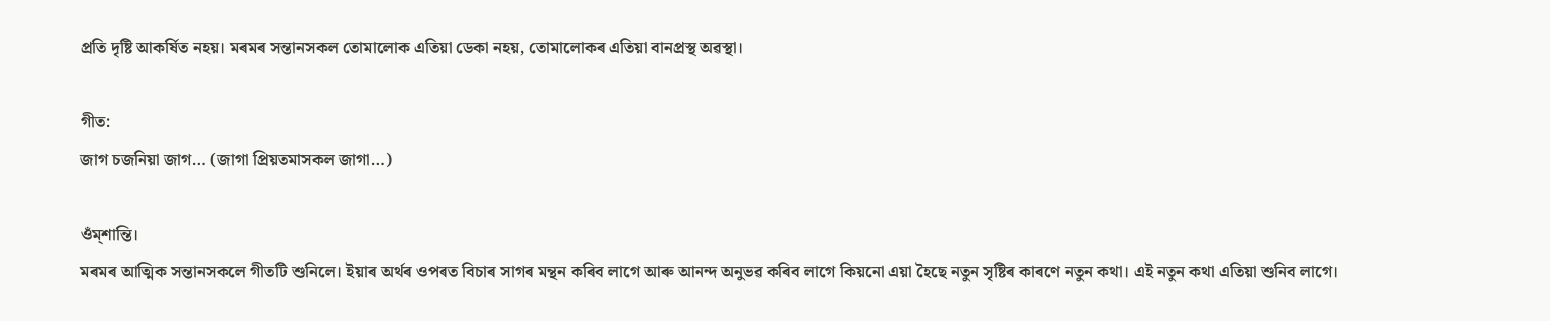প্ৰতি দৃষ্টি আকৰ্ষিত নহয়। মৰমৰ সন্তানসকল তোমালোক এতিয়া ডেকা নহয়, তোমালোকৰ এতিয়া বানপ্ৰস্থ অৱস্থা।

গীত:
জাগ চজনিয়া জাগ… (জাগা প্ৰিয়তমাসকল জাগা…)

ওঁম্শান্তি।
মৰমৰ আত্মিক সন্তানসকলে গীতটি শুনিলে। ইয়াৰ অৰ্থৰ ওপৰত বিচাৰ সাগৰ মন্থন কৰিব লাগে আৰু আনন্দ অনুভৱ কৰিব লাগে কিয়নো এয়া হৈছে নতুন সৃষ্টিৰ কাৰণে নতুন কথা। এই নতুন কথা এতিয়া শুনিব লাগে।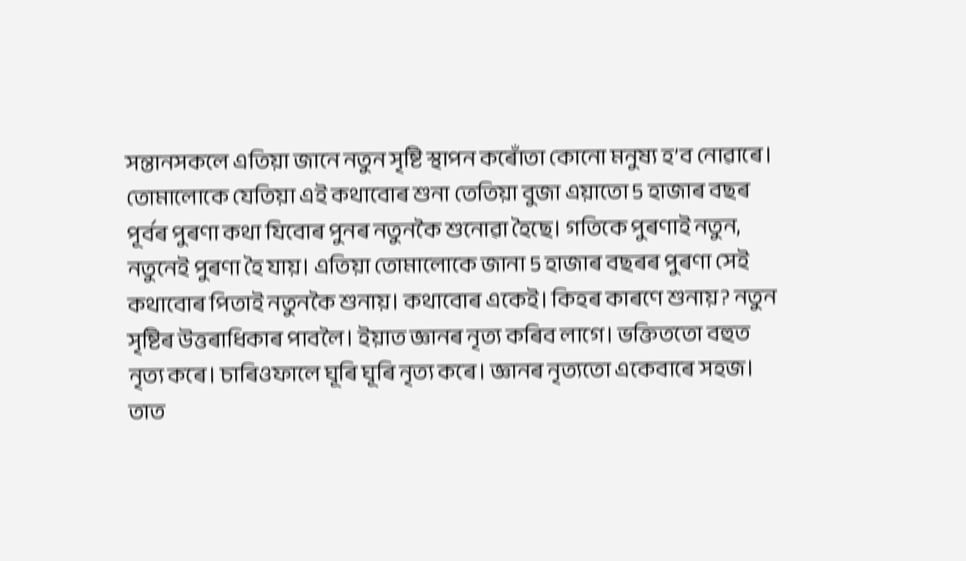সন্তানসকলে এতিয়া জানে নতুন সৃষ্টি স্থাপন কৰোঁতা কোনো মনুষ্য হ’ব নোৱাৰে। তোমালোকে যেতিয়া এই কথাবোৰ শুনা তেতিয়া বুজা এয়াতো 5 হাজাৰ বছৰ পূৰ্বৰ পুৰণা কথা যিবোৰ পুনৰ নতুনকৈ শুনোৱা হৈছে। গতিকে পুৰণাই নতুন, নতুনেই পুৰণা হৈ যায়। এতিয়া তোমালোকে জানা 5 হাজাৰ বছৰৰ পুৰণা সেই কথাবোৰ পিতাই নতুনকৈ শুনায়। কথাবোৰ একেই। কিহৰ কাৰণে শুনায়? নতুন সৃষ্টিৰ উত্তৰাধিকাৰ পাবলৈ। ইয়াত জ্ঞানৰ নৃত্য কৰিব লাগে। ভক্তিততো বহুত নৃত্য কৰে। চাৰিওফালে ঘূৰি ঘূৰি নৃত্য কৰে। জ্ঞানৰ নৃত্যতো একেবাৰে সহজ। তাত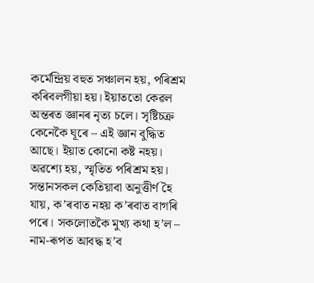কৰ্মেন্দ্ৰিয় বহুত সঞ্চালন হয়, পৰিশ্ৰম কৰিবলগীয়া হয়। ইয়াততো কেৱল অন্তৰত জ্ঞানৰ নৃত্য চলে। সৃষ্টিচক্ৰ কেনেকৈ ঘূৰে – এই জ্ঞান বুদ্ধিত আছে। ইয়াত কোনো কষ্ট নহয়। অৱশ্যে হয়, স্মৃতিত পৰিশ্ৰম হয়। সন্তানসকল কেতিয়াবা অনুত্তীৰ্ণ হৈ যায়, ক’ৰবাত নহয় ক’ৰবাত বাগৰি পৰে। সকলোতকৈ মুখ্য কথা হ’ল – নাম-ৰূপত আবদ্ধ হ’ব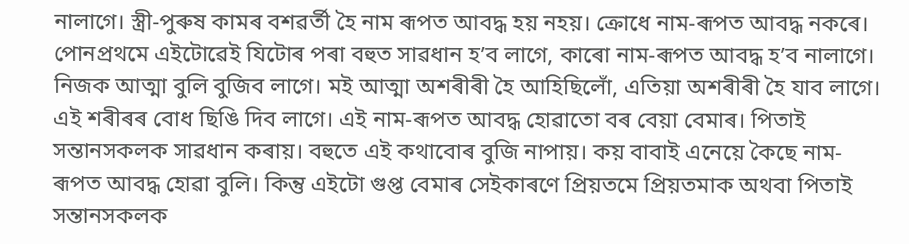নালাগে। স্ত্ৰী-পুৰুষ কামৰ বশৱৰ্তী হৈ নাম ৰূপত আবদ্ধ হয় নহয়। ক্ৰোধে নাম-ৰূপত আবদ্ধ নকৰে। পোনপ্ৰথমে এইটোৱেই যিটোৰ পৰা বহুত সাৱধান হ’ব লাগে, কাৰো নাম-ৰূপত আবদ্ধ হ’ব নালাগে। নিজক আত্মা বুলি বুজিব লাগে। মই আত্মা অশৰীৰী হৈ আহিছিলোঁ, এতিয়া অশৰীৰী হৈ যাব লাগে। এই শৰীৰৰ বোধ ছিঙি দিব লাগে। এই নাম-ৰূপত আবদ্ধ হোৱাতো বৰ বেয়া বেমাৰ। পিতাই সন্তানসকলক সাৱধান কৰায়। বহুতে এই কথাবোৰ বুজি নাপায়। কয় বাবাই এনেয়ে কৈছে নাম-ৰূপত আবদ্ধ হোৱা বুলি। কিন্তু এইটো গুপ্ত বেমাৰ সেইকাৰণে প্ৰিয়তমে প্ৰিয়তমাক অথবা পিতাই সন্তানসকলক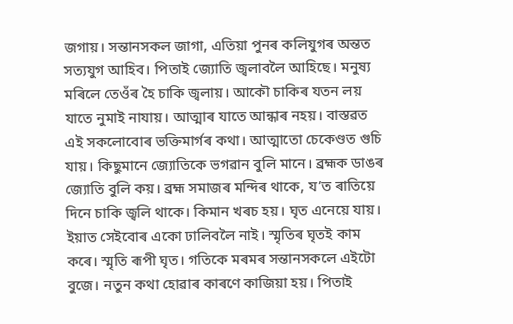জগায়। সন্তানসকল জাগা, এতিয়া পুনৰ কলিযুগৰ অন্তত সত্যযুগ আহিব। পিতাই জ্যোতি জ্বলাবলৈ আহিছে। মনুষ্য মৰিলে তেওঁৰ হৈ চাকি জ্বলায়। আকৌ চাকিৰ যতন লয় যাতে নুমাই নাযায়। আত্মাৰ যাতে আন্ধাৰ নহয়। বাস্তৱত এই সকলোবোৰ ভক্তিমাৰ্গৰ কথা। আত্মাতো চেকেণ্ডত গুচি যায়। কিছুমানে জ্যোতিকে ভগৱান বুলি মানে। ব্ৰহ্মক ডাঙৰ জ্যোতি বুলি কয়। ব্ৰহ্ম সমাজৰ মন্দিৰ থাকে, য’ত ৰাতিয়ে দিনে চাকি জ্বলি থাকে। কিমান খৰচ হয়। ঘৃত এনেয়ে যায়। ইয়াত সেইবোৰ একো ঢালিবলৈ নাই। স্মৃতিৰ ঘৃতই কাম কৰে। স্মৃতি ৰূপী ঘৃত। গতিকে মৰমৰ সন্তানসকলে এইটো বুজে। নতুন কথা হোৱাৰ কাৰণে কাজিয়া হয়। পিতাই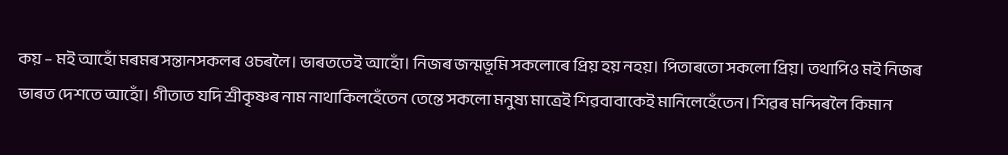কয় – মই আহোঁ মৰমৰ সন্তানসকলৰ ওচৰলৈ। ভাৰততেই আহোঁ। নিজৰ জন্মভূমি সকলোৰে প্ৰিয় হয় নহয়। পিতাৰতো সকলো প্ৰিয়। তথাপিও মই নিজৰ ভাৰত দেশতে আহোঁ। গীতাত যদি শ্ৰীকৃষ্ণৰ নাম নাথাকিলহেঁতেন তেন্তে সকলো মনুষ্য মাত্ৰেই শিৱবাবাকেই মানিলেহেঁতেন। শিৱৰ মন্দিৰলৈ কিমান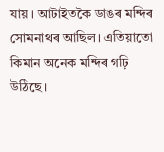যায়। আটাইতকৈ ডাঙৰ মন্দিৰ সোমনাথৰ আছিল। এতিয়াতো কিমান অনেক মন্দিৰ গঢ়ি উঠিছে।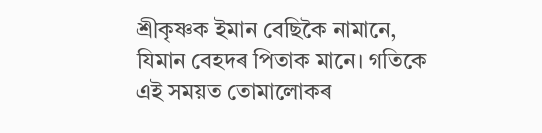শ্ৰীকৃষ্ণক ইমান বেছিকৈ নামানে, যিমান বেহদৰ পিতাক মানে। গতিকে এই সময়ত তোমালোকৰ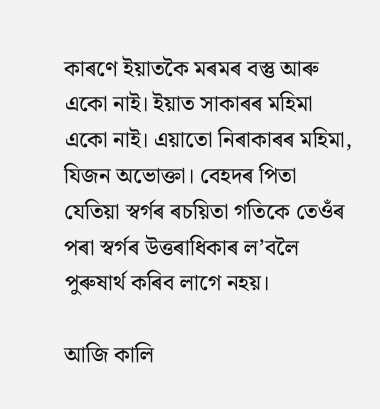কাৰণে ইয়াতকৈ মৰমৰ বস্তু আৰু একো নাই। ইয়াত সাকাৰৰ মহিমা একো নাই। এয়াতো নিৰাকাৰৰ মহিমা, যিজন অভোক্তা। বেহদৰ পিতা যেতিয়া স্বৰ্গৰ ৰচয়িতা গতিকে তেওঁৰ পৰা স্বৰ্গৰ উত্তৰাধিকাৰ ল’বলৈ পুৰুষাৰ্থ কৰিব লাগে নহয়।

আজি কালি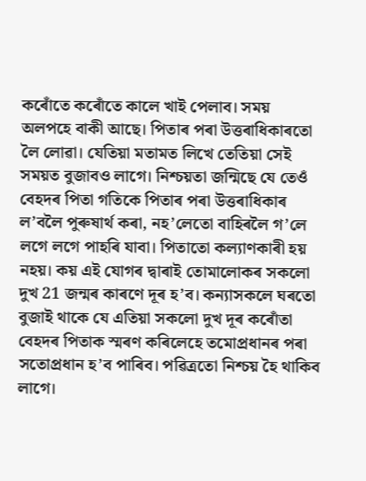কৰোঁতে কৰোঁতে কালে খাই পেলাব। সময় অলপহে বাকী আছে। পিতাৰ পৰা উত্তৰাধিকাৰতো লৈ লোৱা। যেতিয়া মতামত লিখে তেতিয়া সেই সময়ত বুজাবও লাগে। নিশ্চয়তা জন্মিছে যে তেওঁ বেহদৰ পিতা গতিকে পিতাৰ পৰা উত্তৰাধিকাৰ ল’বলৈ পুৰুষাৰ্থ কৰা, নহ’লেতো বাহিৰলৈ গ’লে লগে লগে পাহৰি যাবা। পিতাতো কল্যাণকাৰী হয় নহয়। কয় এই যোগৰ দ্বাৰাই তোমালোকৰ সকলো দুখ 21 জন্মৰ কাৰণে দূৰ হ’ব। কন্যাসকলে ঘৰতো বুজাই থাকে যে এতিয়া সকলো দুখ দূৰ কৰোঁতা বেহদৰ পিতাক স্মৰণ কৰিলেহে তমোপ্ৰধানৰ পৰা সতোপ্ৰধান হ’ব পাৰিব। পৱিত্ৰতো নিশ্চয় হৈ থাকিব লাগে।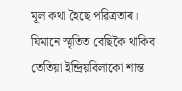মূল কথা হৈছে পৱিত্ৰতাৰ। যিমানে স্মৃতিত বেছিকৈ থাকিব তেতিয়া ইন্দ্ৰিয়বিলাকো শান্ত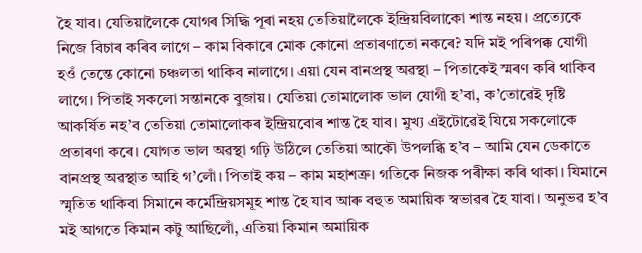হৈ যাব। যেতিয়ালৈকে যোগৰ সিদ্ধি পূৰা নহয় তেতিয়ালৈকে ইন্দ্ৰিয়বিলাকো শান্ত নহয়। প্ৰত্যেকে নিজে বিচাৰ কৰিব লাগে – কাম বিকাৰে মোক কোনো প্ৰতাৰণাতো নকৰে? যদি মই পৰিপক্ক যোগী হওঁ তেন্তে কোনো চঞ্চলতা থাকিব নালাগে। এয়া যেন বানপ্ৰস্থ অৱস্থা – পিতাকেই স্মৰণ কৰি থাকিব লাগে। পিতাই সকলো সন্তানকে বুজায়। যেতিয়া তোমালোক ভাল যোগী হ’বা, ক’তোৱেই দৃষ্টি আকৰ্ষিত নহ’ব তেতিয়া তোমালোকৰ ইন্দ্ৰিয়বোৰ শান্ত হৈ যাব। মুখ্য এইটোৱেই যিয়ে সকলোকে প্ৰতাৰণা কৰে। যোগত ভাল অৱস্থা গঢ়ি উঠিলে তেতিয়া আকৌ উপলব্ধি হ’ব – আমি যেন ডেকাতে বানপ্ৰস্থ অৱস্থাত আহি গ’লোঁ। পিতাই কয় – কাম মহাশত্ৰু। গতিকে নিজক পৰীক্ষা কৰি থাকা। যিমানে স্মৃতিত থাকিবা সিমানে কৰ্মেন্দ্ৰিয়সমূহ শান্ত হৈ যাব আৰু বহুত অমায়িক স্বভাৱৰ হৈ যাবা। অনুভৱ হ’ব মই আগতে কিমান কটু আছিলোঁ, এতিয়া কিমান অমায়িক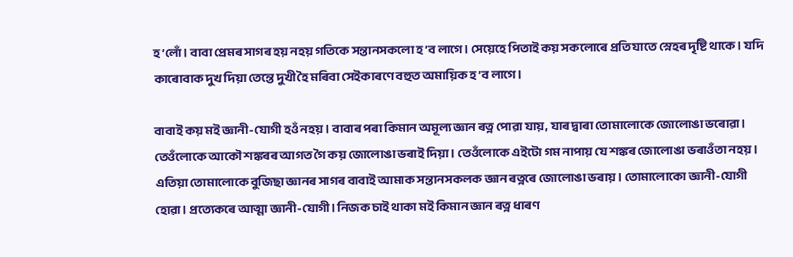হ’লোঁ। বাবা প্ৰেমৰ সাগৰ হয় নহয় গতিকে সন্তানসকলো হ’ব লাগে। সেয়েহে পিতাই কয় সকলোৰে প্ৰতি যাতে স্নেহৰ দৃষ্টি থাকে। যদি কাৰোবাক দুখ দিয়া তেন্তে দুখী হৈ মৰিবা সেইকাৰণে বহুত অমায়িক হ’ব লাগে।

বাবাই কয় মই জ্ঞানী-যোগী হওঁ নহয়। বাবাৰ পৰা কিমান অমূল্য জ্ঞান ৰত্ন পোৱা যায়, যাৰ দ্বাৰা তোমালোকে জোলোঙা ভৰোৱা। তেওঁলোকে আকৌ শঙ্কৰৰ আগত গৈ কয় জোলোঙা ভৰাই দিয়া। তেওঁলোকে এইটো গম নাপায় যে শঙ্কৰ জোলোঙা ভৰাওঁতা নহয়। এতিয়া তোমালোকে বুজিছা জ্ঞানৰ সাগৰ বাবাই আমাক সন্তানসকলক জ্ঞান ৰত্নৰে জোলোঙা ভৰায়। তোমালোকো জ্ঞানী-যোগী হোৱা। প্ৰত্যেকৰে আত্মা জ্ঞানী-যোগী। নিজক চাই থাকা মই কিমান জ্ঞান ৰত্ন ধাৰণ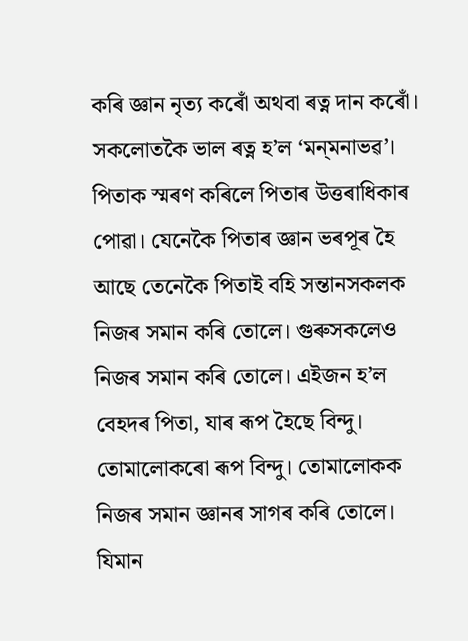কৰি জ্ঞান নৃত্য কৰোঁ অথবা ৰত্ন দান কৰোঁ। সকলোতকৈ ভাল ৰত্ন হ’ল ‘মন্‌মনাভৱ’। পিতাক স্মৰণ কৰিলে পিতাৰ উত্তৰাধিকাৰ পোৱা। যেনেকৈ পিতাৰ জ্ঞান ভৰপূৰ হৈ আছে তেনেকৈ পিতাই বহি সন্তানসকলক নিজৰ সমান কৰি তোলে। গুৰুসকলেও নিজৰ সমান কৰি তোলে। এইজন হ’ল বেহদৰ পিতা, যাৰ ৰূপ হৈছে বিন্দু। তোমালোকৰো ৰূপ বিন্দু। তোমালোকক নিজৰ সমান জ্ঞানৰ সাগৰ কৰি তোলে। যিমান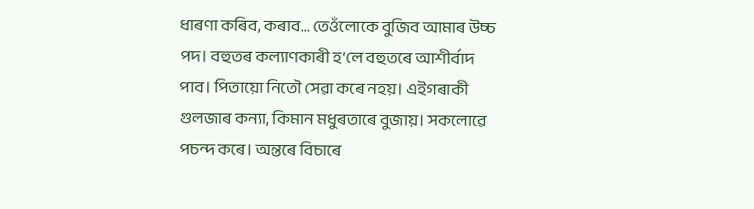ধাৰণা কৰিব, কৰাব… তেওঁলোকে বুজিব আমাৰ উচ্চ পদ। বহুতৰ কল্যাণকাৰী হ’লে বহুতৰে আশীৰ্বাদ পাব। পিতায়ো নিতৌ সেৱা কৰে নহয়। এইগৰাকী গুলজাৰ কন্যা, কিমান মধুৰতাৰে বুজায়। সকলোৱে পচন্দ কৰে। অন্তৰে বিচাৰে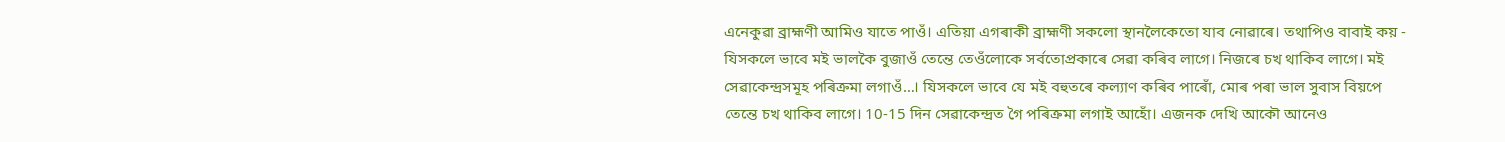এনেকুৱা ব্ৰাহ্মণী আমিও যাতে পাওঁ। এতিয়া এগৰাকী ব্ৰাহ্মণী সকলো স্থানলৈকেতো যাব নোৱাৰে। তথাপিও বাবাই কয় - যিসকলে ভাবে মই ভালকৈ বুজাওঁ তেন্তে তেওঁলোকে সৰ্বতোপ্ৰকাৰে সেৱা কৰিব লাগে। নিজৰে চখ থাকিব লাগে। মই সেৱাকেন্দ্ৰসমূহ পৰিক্ৰমা লগাওঁ…। যিসকলে ভাবে যে মই বহুতৰে কল্যাণ কৰিব পাৰোঁ, মোৰ পৰা ভাল সুবাস বিয়পে তেন্তে চখ থাকিব লাগে। 10-15 দিন সেৱাকেন্দ্ৰত গৈ পৰিক্ৰমা লগাই আহোঁ। এজনক দেখি আকৌ আনেও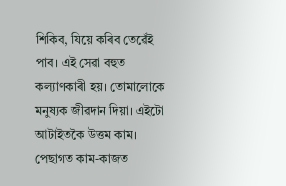শিকিব, যিয়ে কৰিব তেৱেঁই পাব। এই সেৱা বহুত কল্যাণকাৰী হয়। তোমালোকে মনুষ্যক জীৱদান দিয়া। এইটো আটাইতকৈ উত্তম কাম। পেছাগত কাম-কাজত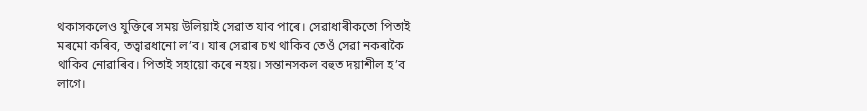থকাসকলেও যুক্তিৰে সময় উলিয়াই সেৱাত যাব পাৰে। সেৱাধাৰীকতো পিতাই মৰমো কৰিব, তত্বাৱধানো ল’ব। যাৰ সেৱাৰ চখ থাকিব তেওঁ সেৱা নকৰাকৈ থাকিব নোৱাৰিব। পিতাই সহায়ো কৰে নহয়। সন্তানসকল বহুত দয়াশীল হ’ব লাগে।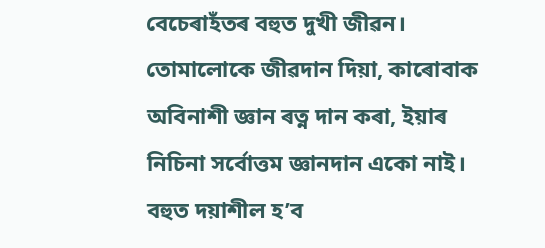বেচেৰাহঁতৰ বহুত দুখী জীৱন। তোমালোকে জীৱদান দিয়া, কাৰোবাক অবিনাশী জ্ঞান ৰত্ন দান কৰা, ইয়াৰ নিচিনা সৰ্বোত্তম জ্ঞানদান একো নাই। বহুত দয়াশীল হ’ব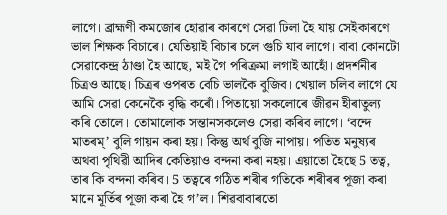লাগে। ব্ৰাহ্মণী কমজোৰ হোৱাৰ কাৰণে সেৱা ঢিলা হৈ যায় সেইকাৰণে ভাল শিক্ষক বিচাৰে। যেতিয়াই বিচাৰ চলে গুচি যাব লাগে। বাবা কোনটো সেৱাকেন্দ্ৰ ঠাণ্ডা হৈ আছে, মই গৈ পৰিক্ৰমা লগাই আহোঁ। প্ৰদৰ্শনীৰ চিত্ৰও আছে। চিত্ৰৰ ওপৰত বেচি ভালকৈ বুজিব। খেয়াল চলিব লাগে যে আমি সেৱা কেনেকৈ বৃদ্ধি কৰোঁ। পিতায়ো সকলোৰে জীৱন হীৰাতুল্য কৰি তোলে। তোমালোক সন্তানসকলেও সেৱা কৰিব লাগে। ‘বন্দে মাতৰম্‌’ বুলি গায়ন কৰা হয়। কিন্তু অৰ্থ বুজি নাপায়। পতিত মনুষ্যৰ অথবা পৃথিৱী আদিৰ কেতিয়াও বন্দনা কৰা নহয়। এয়াতো হৈছে 5 তত্ব, তাৰ কি বন্দনা কৰিব। 5 তত্বৰে গঠিত শৰীৰ গতিকে শৰীৰৰ পূজা কৰা মানে মূৰ্তিৰ পূজা কৰা হৈ গ’ল। শিৱবাবাৰতো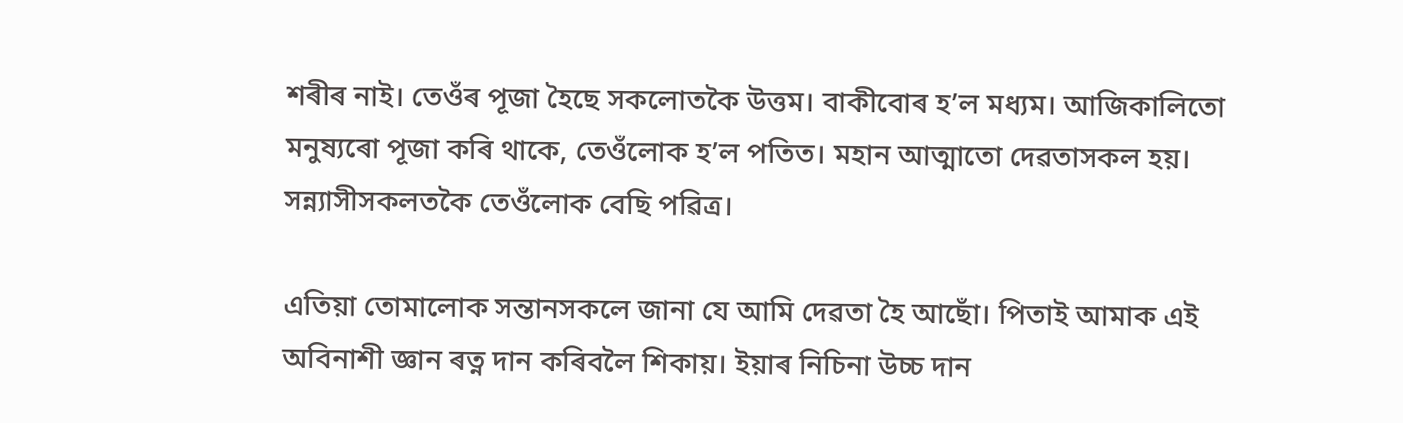শৰীৰ নাই। তেওঁৰ পূজা হৈছে সকলোতকৈ উত্তম। বাকীবোৰ হ’ল মধ্যম। আজিকালিতো মনুষ্যৰো পূজা কৰি থাকে, তেওঁলোক হ’ল পতিত। মহান আত্মাতো দেৱতাসকল হয়। সন্ন্যাসীসকলতকৈ তেওঁলোক বেছি পৱিত্ৰ।

এতিয়া তোমালোক সন্তানসকলে জানা যে আমি দেৱতা হৈ আছোঁ। পিতাই আমাক এই অবিনাশী জ্ঞান ৰত্ন দান কৰিবলৈ শিকায়। ইয়াৰ নিচিনা উচ্চ দান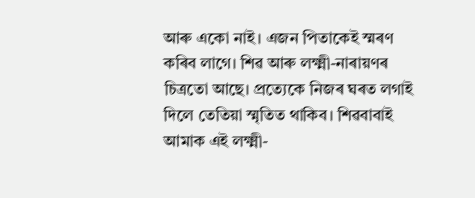আৰু একো নাই। এজন পিতাকেই স্মৰণ কৰিব লাগে। শিৱ আৰু লক্ষ্মী-নাৰায়ণৰ চিত্ৰতো আছে। প্ৰত্যেকে নিজৰ ঘৰত লগাই দিলে তেতিয়া স্মৃতিত থাকিব। শিৱবাবাই আমাক এই লক্ষ্মী-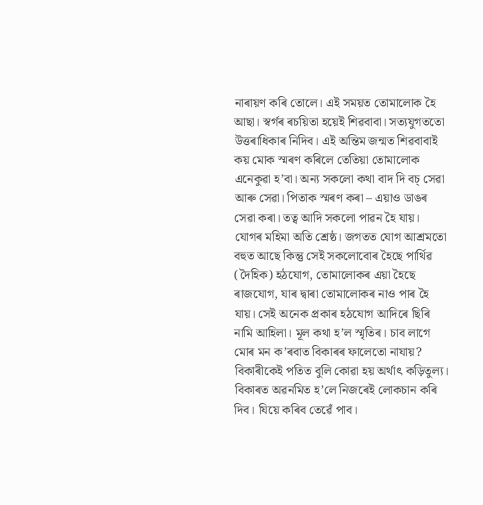নাৰায়ণ কৰি তোলে। এই সময়ত তোমালোক হৈ আছা। স্বৰ্গৰ ৰচয়িতা হয়েই শিৱবাবা। সত্যযুগততো উত্তৰাধিকাৰ নিদিব। এই অন্তিম জন্মত শিৱবাবাই কয় মোক স্মৰণ কৰিলে তেতিয়া তোমালোক এনেকুৱা হ’বা। অন্য সকলো কথা বাদ দি বচ্‌ সেৱা আৰু সেৱা। পিতাক স্মৰণ কৰা – এয়াও ডাঙৰ সেৱা কৰা। তত্ব আদি সকলো পাৱন হৈ যায়। যোগৰ মহিমা অতি শ্ৰেষ্ঠ। জগতত যোগ আশ্ৰমতো বহুত আছে কিন্তু সেই সকলোবোৰ হৈছে পাৰ্থিৱ (দৈহিক) হঠযোগ, তোমালোকৰ এয়া হৈছে ৰাজযোগ, যাৰ দ্বাৰা তোমালোকৰ নাও পাৰ হৈ যায়। সেই অনেক প্ৰকাৰ হঠযোগ আদিৰে ছিৰি নামি আহিলা। মূল কথা হ’ল স্মৃতিৰ। চাব লাগে মোৰ মন ক’ৰবাত বিকাৰৰ ফালেতো নাযায়? বিকাৰীকেই পতিত বুলি কোৱা হয় অৰ্থাৎ কড়িতুল্য। বিকাৰত অৱনমিত হ’লে নিজৰেই লোকচান কৰি দিব। যিয়ে কৰিব তেৱেঁ পাব।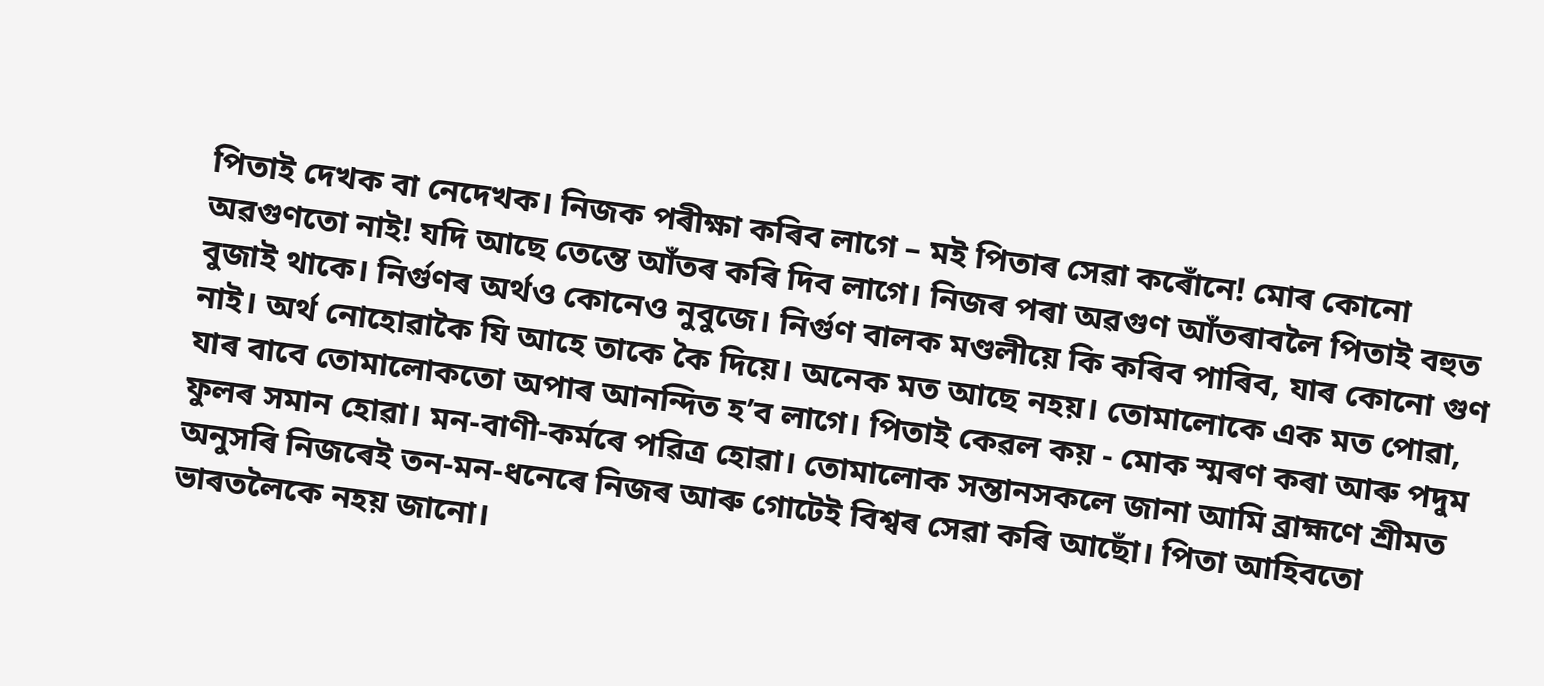পিতাই দেখক বা নেদেখক। নিজক পৰীক্ষা কৰিব লাগে – মই পিতাৰ সেৱা কৰোঁনে! মোৰ কোনো অৱগুণতো নাই! যদি আছে তেন্তে আঁতৰ কৰি দিব লাগে। নিজৰ পৰা অৱগুণ আঁতৰাবলৈ পিতাই বহুত বুজাই থাকে। নিৰ্গুণৰ অৰ্থও কোনেও নুবুজে। নিৰ্গুণ বালক মণ্ডলীয়ে কি কৰিব পাৰিব, যাৰ কোনো গুণ নাই। অৰ্থ নোহোৱাকৈ যি আহে তাকে কৈ দিয়ে। অনেক মত আছে নহয়। তোমালোকে এক মত পোৱা, যাৰ বাবে তোমালোকতো অপাৰ আনন্দিত হ’ব লাগে। পিতাই কেৱল কয় - মোক স্মৰণ কৰা আৰু পদুম ফুলৰ সমান হোৱা। মন-বাণী-কৰ্মৰে পৱিত্ৰ হোৱা। তোমালোক সন্তানসকলে জানা আমি ব্ৰাহ্মণে শ্ৰীমত অনুসৰি নিজৰেই তন-মন-ধনেৰে নিজৰ আৰু গোটেই বিশ্বৰ সেৱা কৰি আছোঁ। পিতা আহিবতো ভাৰতলৈকে নহয় জানো।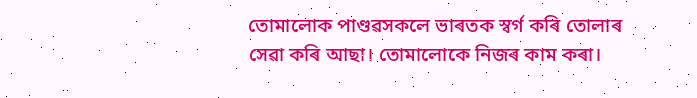তোমালোক পাণ্ডৱসকলে ভাৰতক স্বৰ্গ কৰি তোলাৰ সেৱা কৰি আছা। তোমালোকে নিজৰ কাম কৰা।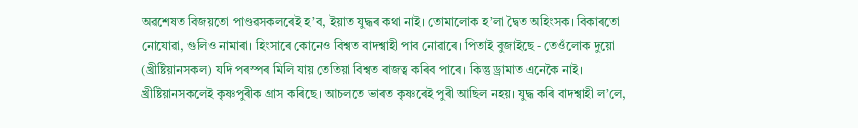অৱশেষত বিজয়তো পাণ্ডৱসকলৰেই হ’ব, ইয়াত যুদ্ধৰ কথা নাই। তোমালোক হ’লা দ্বৈত অহিংসক। বিকাৰতো নোযোৱা, গুলিও নামাৰা। হিংসাৰে কোনেও বিশ্বত বাদশ্বাহী পাব নোৱাৰে। পিতাই বুজাইছে - তেওঁলোক দুয়ো (খ্ৰীষ্টিয়ানসকল) যদি পৰস্পৰ মিলি যায় তেতিয়া বিশ্বত ৰাজত্ব কৰিব পাৰে। কিন্তু ড্ৰামাত এনেকৈ নাই। খ্ৰীষ্টিয়ানসকলেই কৃষ্ণপুৰীক গ্ৰাস কৰিছে। আচলতে ভাৰত কৃষ্ণৰেই পুৰী আছিল নহয়। যুদ্ধ কৰি বাদশ্বাহী ল’লে,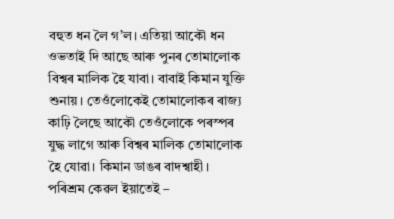বহুত ধন লৈ গ’ল। এতিয়া আকৌ ধন ওভতাই দি আছে আৰু পুনৰ তোমালোক বিশ্বৰ মালিক হৈ যাবা। বাবাই কিমান যুক্তি শুনায়। তেওঁলোকেই তোমালোকৰ ৰাজ্য কাঢ়ি লৈছে আকৌ তেওঁলোকে পৰস্পৰ যুদ্ধ লাগে আৰু বিশ্বৰ মালিক তোমালোক হৈ যোৱা। কিমান ডাঙৰ বাদশ্বাহী। পৰিশ্ৰম কেৱল ইয়াতেই –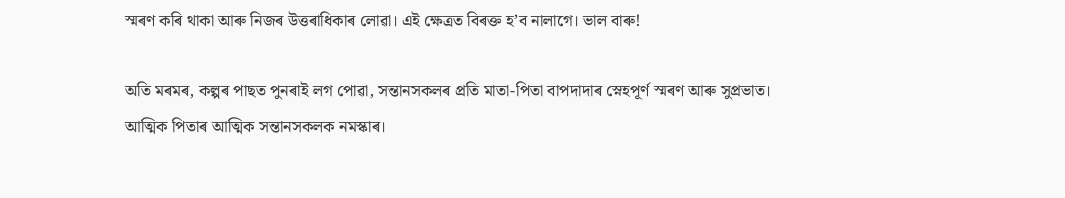স্মৰণ কৰি থাকা আৰু নিজৰ উত্তৰাধিকাৰ লোৱা। এই ক্ষেত্ৰত বিৰক্ত হ’ব নালাগে। ভাল বাৰু!

অতি মৰমৰ, কল্পৰ পাছত পুনৰাই লগ পোৱা, সন্তানসকলৰ প্ৰতি মাতা-পিতা বাপদাদাৰ স্নেহপূৰ্ণ স্মৰণ আৰু সুপ্ৰভাত। আত্মিক পিতাৰ আত্মিক সন্তানসকলক নমস্কাৰ।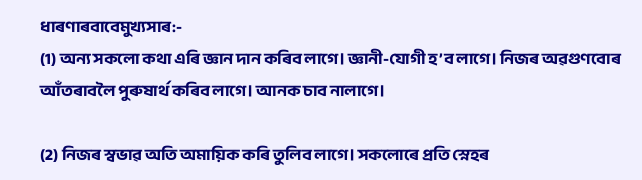ধাৰণাৰবাবেমুখ্যসাৰ:-
(1) অন্য সকলো কথা এৰি জ্ঞান দান কৰিব লাগে। জ্ঞানী-যোগী হ’ব লাগে। নিজৰ অৱগুণবোৰ আঁতৰাবলৈ পুৰুষাৰ্থ কৰিব লাগে। আনক চাব নালাগে।

(2) নিজৰ স্বভাৱ অতি অমায়িক কৰি তুলিব লাগে। সকলোৰে প্ৰতি স্নেহৰ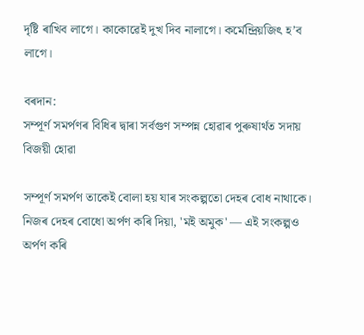দৃষ্টি ৰাখিব লাগে। কাকোৱেই দুখ দিব নালাগে। কৰ্মেন্দ্ৰিয়জিৎ হ’ব লাগে।

বৰদান:
সম্পূৰ্ণ সমৰ্পণৰ বিধিৰ দ্বাৰা সৰ্বগুণ সম্পন্ন হোৱাৰ পুৰুষাৰ্থত সদায় বিজয়ী হোৱা

সম্পূৰ্ণ সমৰ্পণ তাকেই বোলা হয় যাৰ সংকল্পতো দেহৰ বোধ নাথাকে। নিজৰ দেহৰ বোধো অৰ্পণ কৰি দিয়া, 'মই অমুক' — এই সংকল্পও অৰ্পণ কৰি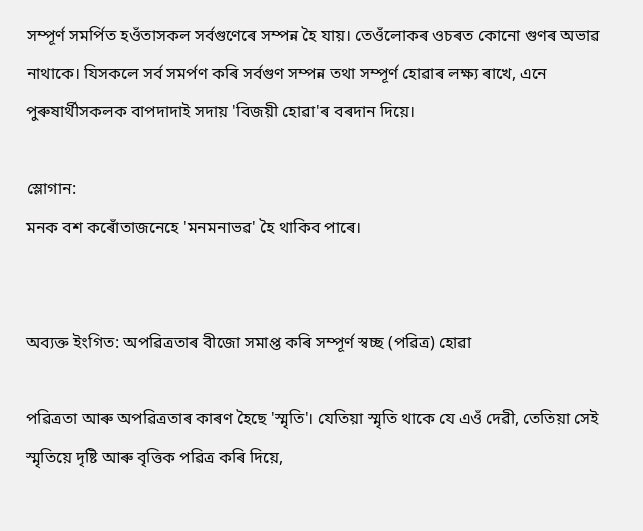সম্পূৰ্ণ সমৰ্পিত হওঁতাসকল সৰ্বগুণেৰে সম্পন্ন হৈ যায়। তেওঁলোকৰ ওচৰত কোনো গুণৰ অভাৱ নাথাকে। যিসকলে সৰ্ব সমৰ্পণ কৰি সৰ্বগুণ সম্পন্ন তথা সম্পূৰ্ণ হোৱাৰ লক্ষ্য ৰাখে, এনে পুৰুষাৰ্থীসকলক বাপদাদাই সদায় 'বিজয়ী হোৱা'ৰ বৰদান দিয়ে।

স্লোগান:
মনক বশ কৰোঁতাজনেহে 'মনমনাভৱ' হৈ থাকিব পাৰে।


অব্যক্ত ইংগিত: অপৱিত্ৰতাৰ বীজো সমাপ্ত কৰি সম্পূৰ্ণ স্বচ্ছ (পৱিত্ৰ) হোৱা

পৱিত্ৰতা আৰু অপৱিত্ৰতাৰ কাৰণ হৈছে 'স্মৃতি'। যেতিয়া স্মৃতি থাকে যে এওঁ দেৱী, তেতিয়া সেই স্মৃতিয়ে দৃষ্টি আৰু বৃত্তিক পৱিত্ৰ কৰি দিয়ে,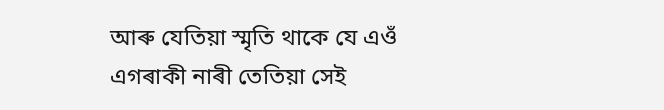আৰু যেতিয়া স্মৃতি থাকে যে এওঁ এগৰাকী নাৰী তেতিয়া সেই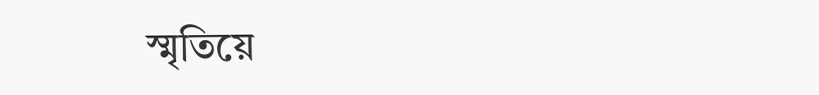স্মৃতিয়ে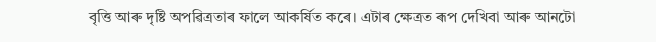বৃত্তি আৰু দৃষ্টি অপৱিত্ৰতাৰ ফালে আকৰ্ষিত কৰে। এটাৰ ক্ষেত্ৰত ৰূপ দেখিবা আৰু আনটো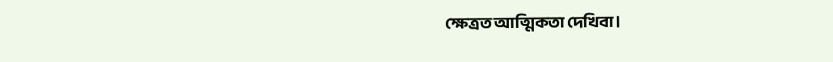ক্ষেত্ৰত আত্মিকতা দেখিবা।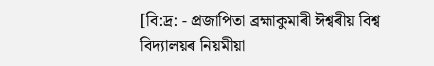[বি:দ্ৰ: - প্ৰজাপিতা ব্ৰহ্মাকুমাৰী ঈশ্বৰীয় বিশ্ব বিদ্যালয়ৰ নিয়মীয়া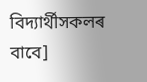বিদ্যাৰ্থীসকলৰ বাবে]